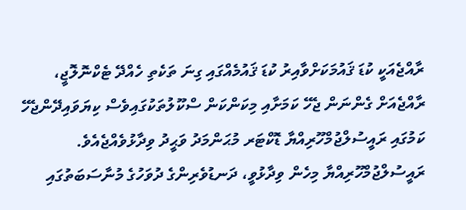ރާއްޖެއަކީ ކުޑަ ޤައުމަކަށްވާއިރު ކުޑަ ޤައުމެއްގައި ގިނަ ތަކެތި ހެއްދޭ ޓެކްނޮލޮޖީ، ރާއްޖެއަށް ގެންނަން ޖެހޭ ކަމަށާއި މިކަންކަން ސްކޫލުތަކުގައިވެސް ކިޔަވައިދޭންޖެހޭ ކަމުގައި ރައީސުލްޖުމްހޫރިއްޔާ ޑޮކްޓަރ މުޙަންމަދު ވަޙީދު ވިދާޅުވެއްޖެއެވެ. ރައީސުލްޖުމްހޫރިއްޔާ މިހެން ވިދާޅުވީ، ދަނޑުވެރިންގެ ދުވަހުގެ މުނާސަބަތުގައި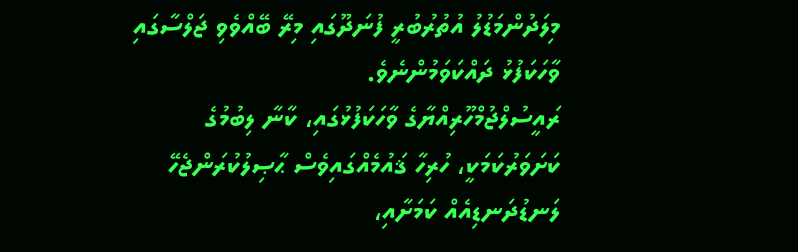މިލަދުންމަޑުލު އުތުރުބުރީ ފުނަދޫގައި މިރޭ ބޭއްވެވި ޖަލްސާގައި ވާހަކަފުޅު ދައްކަވަމުންނެވެ.
ރައީސުލްޖުމްހޫރިއްޔާގެ ވާހަކަފުޅުގައި، ކާނާ ލިބުމުގެ ކަށަވަރުކަމަކީ، ހުރިހާ ޤައުމެއްގައިވެސް ޙާޞިލުކުރަންޖެހޭ ލަނޑުދަނޑިއެއް ކަމަށާއި،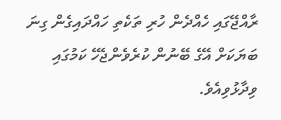ރާއްޖޭގައި ހެއްދެން ހުރި ތަކެތި ހައްދައިގެން ގިނަ ބަޔަކަށް އޭގެ ބޭނުން ކުރެވެންޖެހޭ ކަމުގައި ވިދާޅުވިއެވެ.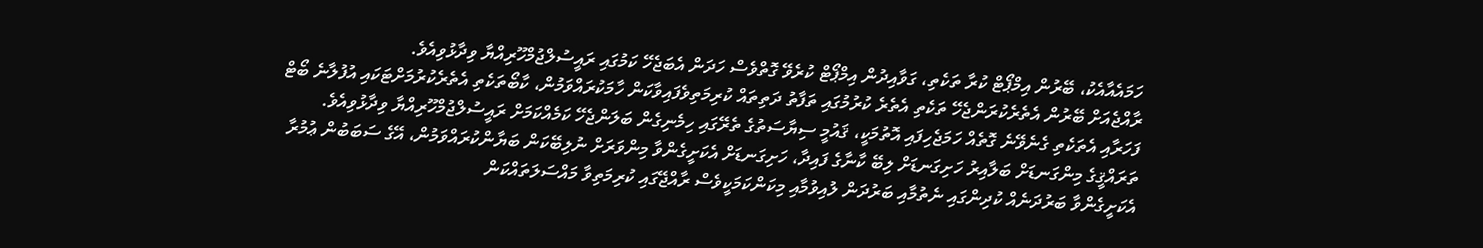ހަމައެއާއެކު، ބޭރުން އިމްޕޯޓް ކުރާ ތަކެތި، ގަވާއިދުން އިމްޕޯޓް ކުރެވޭ ގޮތްވެސް ހަދަން އެބަޖެހޭ ކަމުގައި ރައީސުލްޖުމްހޫރިއްޔާ ވިދާޅުވިއެވެ.
ރާއްޖެއަށް ބޭރުން އެތެރެކުރަންޖެހޭ ތަކެތި އެތެރެ ކުރުމުގައި ތަފާތު ދަތިތައް ކުރިމަތިވެފައިވާކަން ހާމަކުރައްވަމުން، ކާބޯތަކެތި އެތެރެކުރުމަށްޓަކައި އުފުލާނެ ބޯޓް ފަހަރާއި އެތަކެތި ގެނެވޭނެ ގޮތެއް ހަމަޖެހިފައި އޮތުމަކީ، ޤައުމީ ސިޔާސަތުގެ ތެރޭގައި ހިމެނިގެން ބަލަންޖެހޭ ކަމެއްކަމަށް ރައީސުލްޖުމްހޫރިއްޔާ ވިދާޅުވިއެވެ.
ތަރައްޤީގެ މިންގަނޑަށް ބަލާއިރު ހަށިގަނޑަށް ލިބޭ ކާނާގެ ފައިދާ، ހަށިގަނޑަށް އެކަށީގެންވާ މިންވަރަށް ނުލިބޭކަން ބަޔާންކުރައްވަމުން، އޭގެ ސަބަބުން ޢުމުރާ އެކަށީގެންވާ ބަރުދަނެއް ކުދިންގައި ނެތުމާއި ބަރުދަން ލުއިވުމާއި މިކަންކަމަކީވެސް ރާއްޖޭގައި ކުރިމަތިވާ މައްސަލަތައްކަން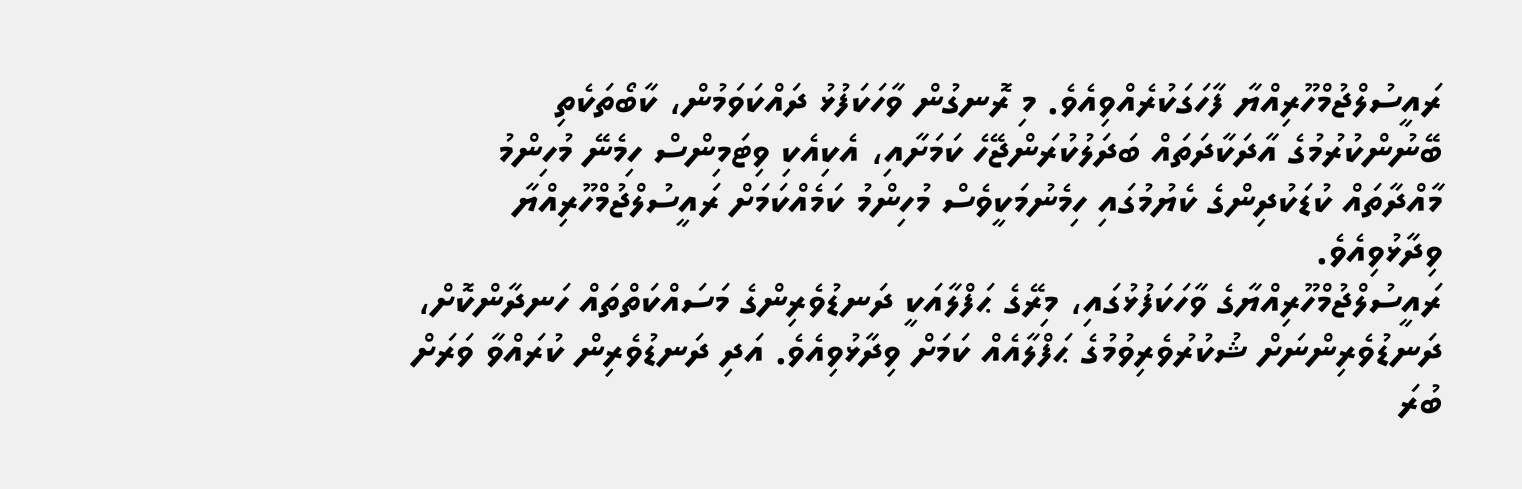ރައީސުލްޖުމްހޫރިއްޔާ ފާހަގަކުރެއްވިއެވެ. މި ރޮނގުން ވާހަކަފުޅު ދައްކަވަމުން، ކާބޯތަކެތި ބޭނުންކުރުމުގެ އާދަކާދަތައް ބަދަލުކުރަންޖޭހެ ކަމަށާއި، އެކިއެކި ވިޓަމިންސް ހިމެނޭ މުހިންމު މާއްދާތައް ކުޑަކުދިންގެ ކެޔުމުގައި ހިމެނުމަކީވެސް މުހިންމު ކަމެއްކަމަށް ރައީސުލްޖުމްހޫރިއްޔާ ވިދާޅުވިއެވެ.
ރައީސުލްޖުމްހޫރިއްޔާގެ ވާހަކަފުޅުގައި، މިރޭގެ ޙަފްލާއަކީ ދަނޑުވެރިންގެ މަސައްކަތްތައް ހަނދާންކޮށް، ދަނޑުވެރިންނަށް ޝުކުރުވެރިވުމުގެ ޙަފްލާއެއް ކަމަށް ވިދާޅުވިއެވެ. އަދި ދަނޑުވެރިން ކުރައްވާ ވަރަށް ބުރަ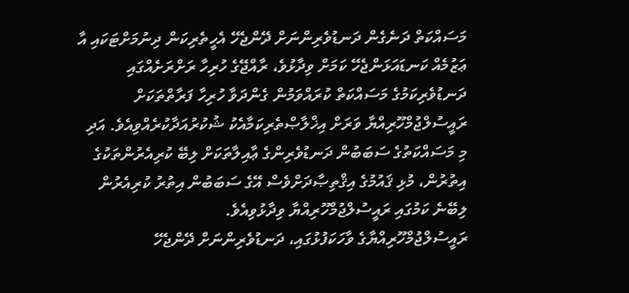މަސައްކަތް ދަނެގެން ދަނޑުވެރިންނަށް ދޭންޖެހޭ އެހީތެރިކަން ދިނުމަށްޓަކައި އާ ޢަޒުމެއް ކަނޑައަޅަންޖެހޭ ކަމަށް ވިދާޅުވެ، ރާއްޖޭގެ ހުރިހާ ރަށްރަށެއްގައި ދަނޑުވެރިކަމުގެ މަސައްކަތް ކުރައްވަމުން ގެންދަވާ ހުރިހާ ފަރާތްތަކަށް ރައީސުލްޖުމްހޫރިއްޔާ ވަރަށް އިޚްލާޞްތެރިކަމާއެކު ޝުކުރުއަދާކުރެއްވިއެވެ. އަދި މި މަސައްކަތުގެ ސަބަބުން ދަނޑުވެރިންގެ ޢާއިލާތަކަށް ލިބޭ ކުރިއެރުންތަކުގެ އިތުރުން، މުޅި ޤައުމުގެ އިޤްތިޞާދަށްވެސް އޭގެ ސަބަބުން އިތުރު ކުރިއެރުން ލިބޭނެ ކަމުގައި ރައީސުލްޖުމްހޫރިއްޔާ ވިދާޅުވިއެވެ.
ރައީސުލްޖުމްހޫރިއްޔާގެ ވާހަކަފުޅުގައި، ދަނޑުވެރިންނަށް ދޭންޖެހޭ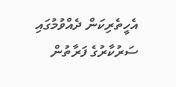އެހީތެރިކަން ދެއްވުމުގައި ސަރުކާރުގެ ފަރާތުން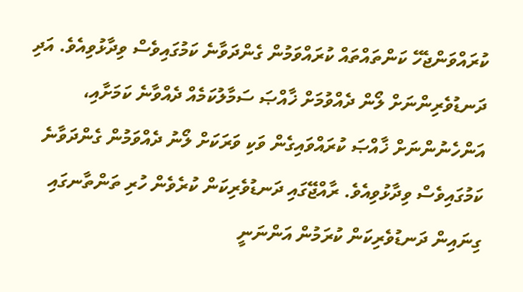ކުރައްވަންޖެހޭ ކަންތައްތައް ކުރައްވަމުން ގެންދަވާނެ ކަމުގައިވެސް ވިދާޅުވިއެވެ. އަދި ދަނޑުވެރިންނަށް ލޯން ދެއްވުމަށް ޚާއްޞަ ސަމާލުކަމެއް ދެއްވާނެ ކަމަށާއި، އަންހެނުންނަށް ޚާއްޞަ ކުރައްވައިގެން ވަކި ވަރަކަށް ލޯނު ދެއްވަމުން ގެންދަވާނެ ކަމުގައިވެސް ވިދާޅުވިއެވެ. ރާއްޖޭގައި ދަނޑުވެރިކަން ކުރެވެން ހުރި ތަންތާނގައި ގިނައިން ދަނޑުވެރިކަން ކުރަމުން އަންނަނީ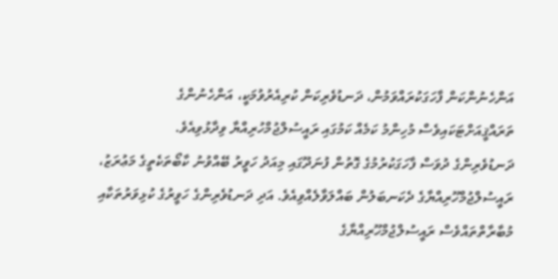އަންހެނުންކަން ފާހަގަކުރައްވަމުން، ދަނޑުވެރިކަން ކުރިއެރުވުމަކީ، އަންހެނުންގެ ތަރައްޤީއަށްޓަކައިވެސް މުހިންމު ކަމެއް ކަމުގައި ރައީސުލްޖުމްހުރިއްޔާ ވިދާޅުވިއެވެ.
ދަނޑުވެރިންގެ ދުވަސް ފާހަގަކުރުމުގެ ގޮތުން ފުނަދޫގައި މިއަދު ހަވީރު ބޭއްވުނު ކާބޯތަކެތީގެ މަޢުރަޒު، ރައީސުލްޖުމްހޫރިއްޔާގެ ދެކަނބަލުން ބައްލަވާލެއްވިއެވެ. އަދި ދަނޑުވެރިންގެ ހަވީރުގެ ކުޅިވަރުތަކާއި މުބާރާތްތައްވެސް ރައީސުލްޖުމްހޫރިއްޔާގެ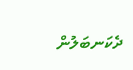ދެކަނބަލުން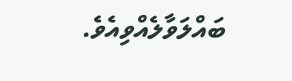ބައްލަވާލެއްވިއެވެ.